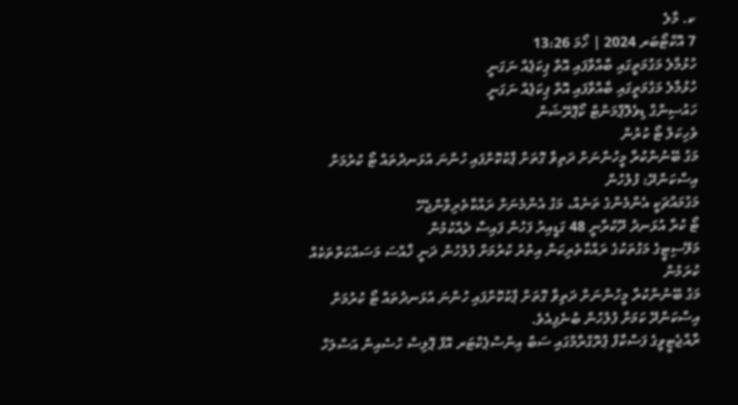ކ. މާލެ
7 އޮކްޓޯބަރ 2024 | ހޯމަ 13:26
ހުޅުމާލެ މަގުމަތީގައި ބާއްވާފައި އޮތް ޕިކަޕެއް ނަގަނީ
ހުޅުމާލެ މަގުމަތީގައި ބާއްވާފައި އޮތް ޕިކަޕެއް ނަގަނީ
ހައުސިންގް ޑިވެލޮޕްމަންޓް ކޯޕޮރޭޝަން
ވެހިކަލް ޓޯ ކުރުން
މަގު ބޭނުންކުރާ މީހުންނަށް ދަތިވާ ގޮތަށް ޕާކުކޮށްފައި ހުންނަ އުޅަނދުތައް ޓޯ ކުރުމަށް އިސްކަންދޭ: ފުލުހުން
މަގުމައްޗަކީ އެންމެންގެ ތަނެއް، މަގު އެންމެނަށް ރައްކާތެރިވާންޖެހޭ
ޓޯ ކުރާ އުޅަނދު ދޫކުރާނީ 48 ގަޑީއިރު ފަހުން ފައިސާ ދެއްކުމުން
މަލޭސިޓީގެ މަގުތަކުގެ ރައްކާތެރިކަން އިތުރު ކުރުމަށް ފުލުހުން ދަނީ ޚާއްސަ މަސައްކަތްތަކެއް ކުރަމުން
މަގު ބޭނުންކުރާ މީހުންނަށް ދަތިވާ ގޮތަށް ޕާކުކޮށްފައި ހުންނަ އުޅަނދުތައް ޓޯ ކުރުމަށް އިސްކަންދޭ ކަމަށް ފުލުހުން ބުނެފިއެވެ.
ރާއްޖެޓީވީގެ ފަސްކާފް ޕްރޮގްރާމްގައި ސަބް އިންސްޕެކްޓަރ އޮފް ޕޮލިސް ހުސެއިން އަސްލަހް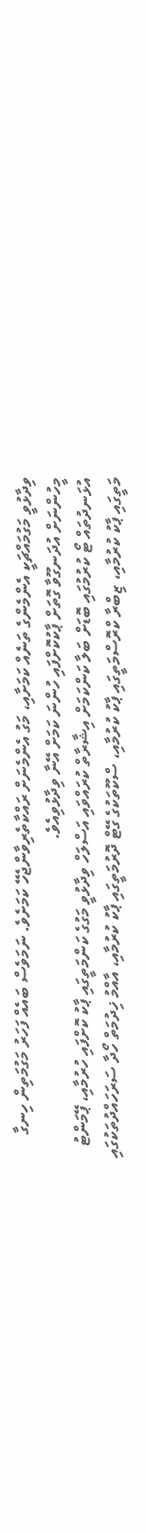ވިދާޅުވީ މަގުމައްޗަކީ އެންމެންގެ ތަނެއް ކަމަށާއި، މަގު އެންމެނަށް ރައްކާތެރިވާންޖެހޭ ކަމަށެވެ. ނަމަވެސް ބައެއް ފަހަރު މަގުމަތިން ހިނގާ މީހުންނަށް އުދަނގޫވާ ގޮތަށް ޕާކުކޮށްފައި ހުންނަ ކަމަށް އޭނާ ވިދާޅުވިއެވެ.
އުޅަނދުތައް ޓޯ ކުރުމުގައި ބޮޑަށް ބަލާ ކަންކަމަށް އިޝާރާތް ކުރައްވައި އަސްލަހް ވިދާޅުވީ މަގުގެ ކަންމަތީގައި ޕާކު ކޮށްފައި ހުރުމާއި، ޕޭމަންޓު މަތީގައި ޕާކު ކުރުމާއި، ޒިބްރާ ކްރޮސްމަތީގައި ޕާކު ކުރުމާއި، ސްކޫތަކުގެ ގޭޓް ދޮރުމަތީގައި ޕާކު ކުރުމާއި، އާއްމު ޚިދުމަތް ހޯދާ ސަރަހައްދުތަކުގައި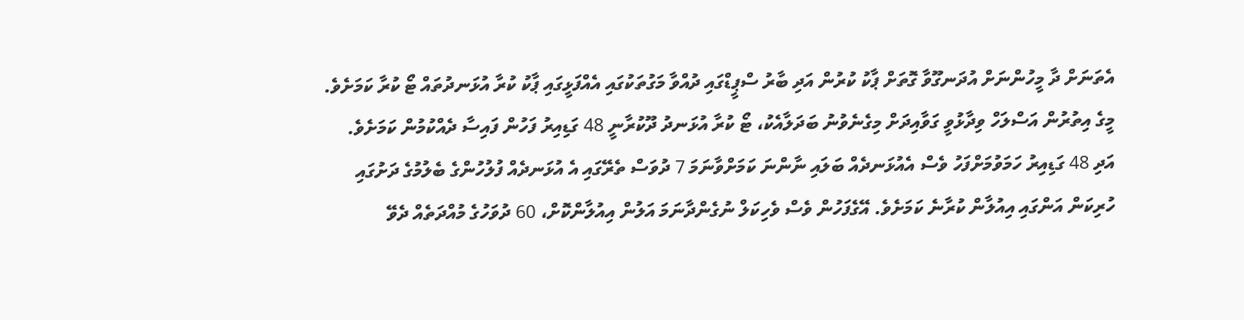އެތަނަށް ދާ މީހުންނަށް އުދަނގޫވާ ގޮތަށް ޕާކު ކުރުން އަދި ބާރު ސްޕީޑްގައި ދުއްވާ މަގުތަކުގައި އެއްފަޅީގައި ޕާކު ކުރާ އުޅަނދުތައް ޓޯ ކުރާ ކަމަށެވެ.
މީގެ އިތުރުން އަސްލަހް ވިދާޅުވީ ގަވާއިދަށް މިގެނެވުނު ބަދަލާއެކު، ޓޯ ކުރާ އުޅަނދު ދޫކުރާނީ 48 ގަޑިއިރު ފަހުން ފައިސާ ދެއްކުމުން ކަމަށެވެ. އަދި 48 ގަޑިއިރު ހަމަވުމަށްފަހު ވެސް އެއުޅަނދެއް ބަލައި ނާންނަ ކަމަށްވާނަމަ 7 ދުވަސް ތެރޭގައި އެ އުޅަނދެއް ފުލުހުންގެ ބެލުމުގެ ދަށުގައި ހުރިކަން އަންގައި އިއުލާން ކުރާނެ ކަމަށެވެ. އޭގެފަހުން ވެސް ވެހިކަލް ނުގެންދާނަމަ އަލުން އިއުލާންކޮށް، 60 ދުވަހުގެ މުއްދަތެއް ދެވޭ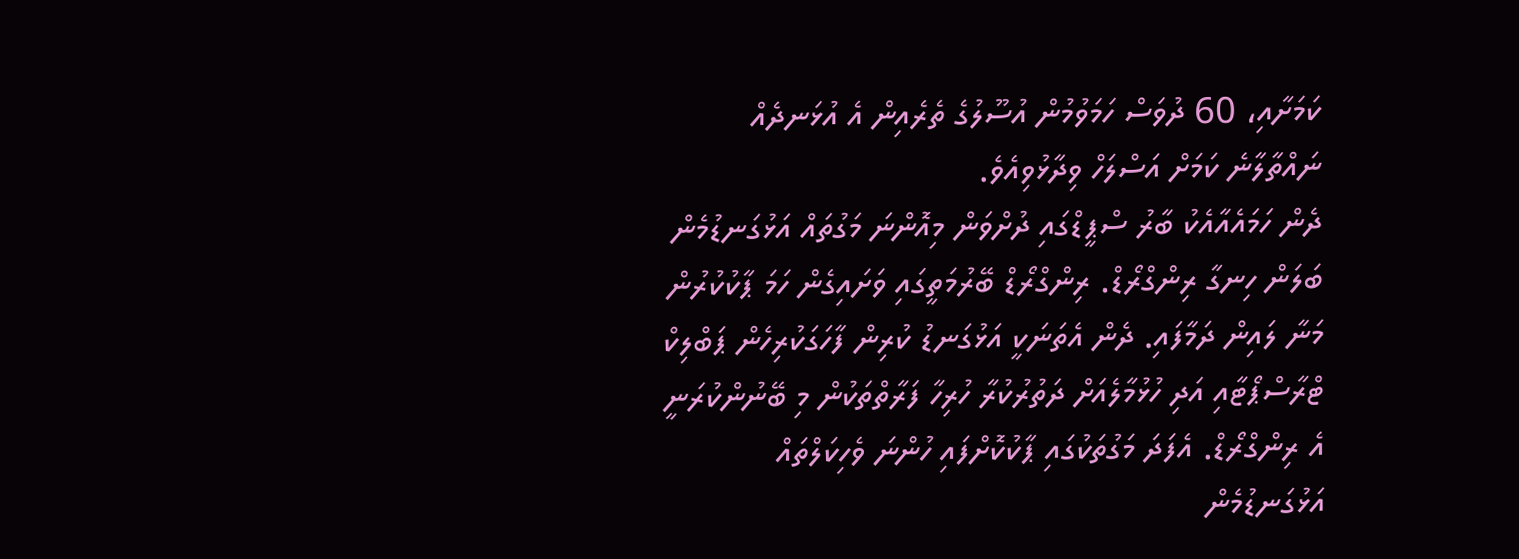ކަމަށާއި، 60 ދުވަސް ހަމަވުމުން އުސޫލުގެ ތެރެއިން އެ އުޅަނދެއް ނައްތާލާނެ ކަމަށް އަސްލަހް ވިދާޅުވިއެވެ.
ދެން ހަމައެއާއެކު ބާރު ސްޕީޑްގައި ދުށްވަން މިއޮންނަ މަގުތައް އަޅުގަނޑުމެން ބަލަން ހިނގާ ރިންގްރޯޑް. ރިންގްރޯޑް ބޭރުމަތީގައި ވަށައިގެން ހަމަ ޕާކުކުރުން މަނާ ލައިން ދަމާފައި. ދެން އެތަނަކީ އަޅުގަނޑު ކުރިން ފާހަގަކުރިހެން ޕަބްލިކް ޓްރާސްޕޯޓާއި އަދި ހުޅުމާލެއަށް ދަތުރުކުރާ ހުރިހާ ފަރާތްތަކުން މި ބޭނުންކުރަނީ އެ ރިންގްރޯޑް. އެފަދަ މަގުތަކުގައި ޕާކުކޮށްފައި ހުންނަ ވެހިކަލްތައް އަޅުގަނޑުމެން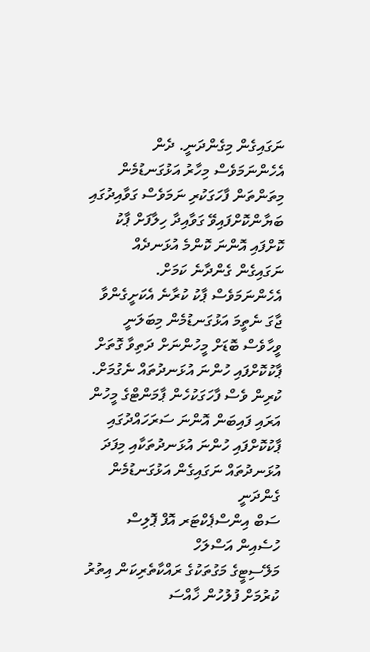ނަގައިގެން މިގެންދަނީ. ދެން އެހެންނަމަވެސް މިހާރު އަޅުގަނޑުމެން މިތަންތަން ފާހަގަކުރި ނަމަވެސް ގަވާއިދުގައި ބަޔާންކޮށްފައިވޭ ގަވާއިދާ ހިލާފަށް ޕާކު ކޮށްފައި އޮންނަ ކޮންމެ އުޅަނދެއް ނަގައިގެން ގެންދާނެ ކަމަށް. އެހެންނަމަވެސް ޕާކު ކުރާނެ އެކަށީގެންވާ ޖާގަ ނެތީމަ އަޅުގަނޑުމެން މިބަލަނީ ވީހާވެސް ބޮޑަށް މީހުންނަށް ދަތިވާ ގޮތަށް ޕާކުކޮށްފައި ހުންނަ އުޅަނދުތައް ނެގުމަށް. ކުރިން ވެސް ފާހަގަކުހެން ޕާމަންޓްގެ މީހުން އަރައި ފައިބަން އޮންނަ ސަރަހައްދުގައި ޕާކުކޮށްފައި ހުންނަ އުޅަނދުތަކާއި މިފަދަ އުޅަނދުތައް ނަގައިގެން އަޅުގަނޑުމެން ގެންދަނީ
ސަބް އިންސްޕެކްޓަރ އޮފް ޕޮލިސް ހުސެއިން އަސްލަހް
މަލޭސިޓީގެ މަގުތަކުގެ ރައްކާތެރިކަން އިތުރު ކުރުމަށް ފުލުހުން ޚާއްސަ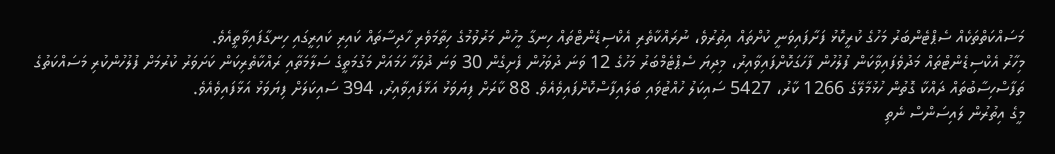މަސައްކަތްތަކެއް ސެޕްޓެންބަރު މަހުގެ ކުރީކޮޅު ފަށާފައިވަނީ ކުށްތައް އިތުރުވެ، ނުރައްކާތެރި އެކްސިޑެންޓްތައް ހިނގާ މީހުން މަރުވުމުގެ ހިތާމަވެރި ހާދިސާތައް ކައިރި ކައިރީގައި ހިނގާފައިވާތީއެވެ.
މިހާރު އެކްސިޑެންޓްތައް މަދުވެފައިވާކަން ފުލުހުން ފާހަގަކޮށްފައިވާއިރު، މިދިޔަ ސެޕްޓެމްބަރު މަހުގެ 12 ވަނަ ދުވަހުން ފެށިގެން 30 ވަނަ ދުވަހާ ހަމައަށް މަގުމަތީގެ ސަލާމަތާއި ރައްކާތެރިކަން ކަށަވަރު ކުރުމަށް ފުލުހުންކުރި މަސައްކަތުގެ ތަފާސްހިސާބުތައް ދައްކާ ގޮތުން ހުޅުމާލޭގެ 1266 ކާރު، 5427 ސައިކަލު ހުއްޓުވައި ބަލައިފާސްކޮށްފައިވެއެވެ. 88 ކާރަށް ފިޔަވަޅު އަޅާފައިވާއިރު، 394 ސައިކަލަށް ފިޔަވަޅު އަޅާފައިވެއެވެ.
މީގެ އިތުރުން ލައިސަންސް ނެތި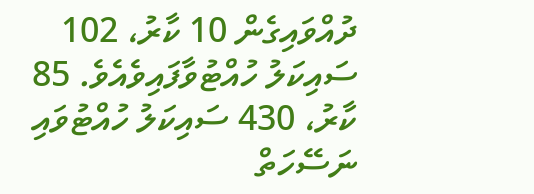ދުއްވައިގެން 10 ކާރު، 102 ސައިކަލު ހުއްޓުވާފައިވެއެވެ. 85 ކާރު، 430 ސައިކަލު ހުއްޓުވައި ނަސޭހަތް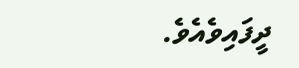ދީފައިވެއެވެ.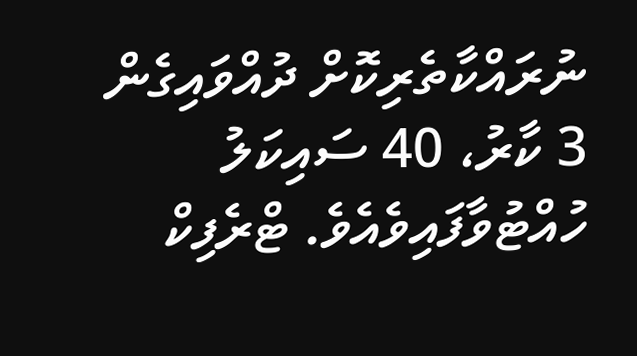ނުރައްކާތެރިކޮށް ދުއްވައިގެން 3 ކާރު، 40 ސައިކަލު ހުއްޓުވާފައިވެއެވެ. ޓްރެފިކް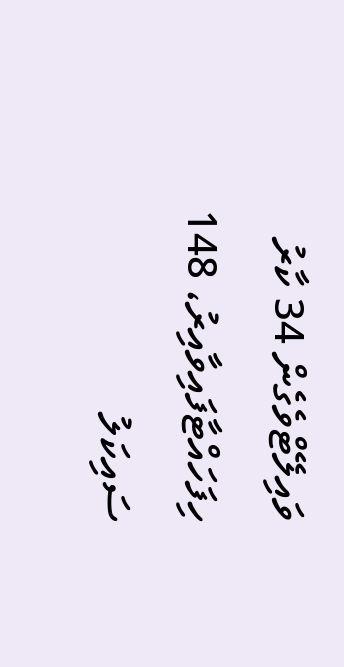ވައިލޭޓްވެގެން 34 ކާރު ހިފަހައްޓާފައިވާއިރު، 148 ސައިކަލު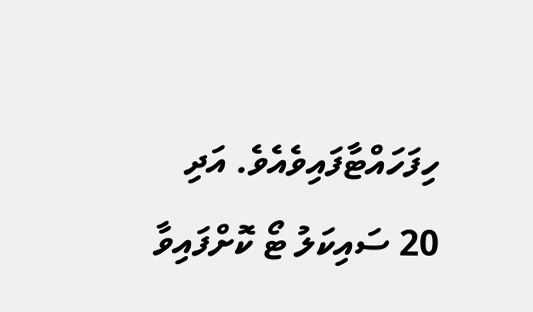ހިފަހައްޓާފައިވެއެވެ. އަދި 20 ސައިކަލު ޓޯ ކޮށްފައިވާ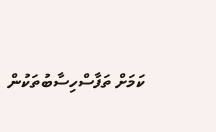ކަމަށް ތަފާސްހިސާބުތަކުން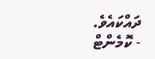ދައްކައެވެ.
- ކޮމެންޓް